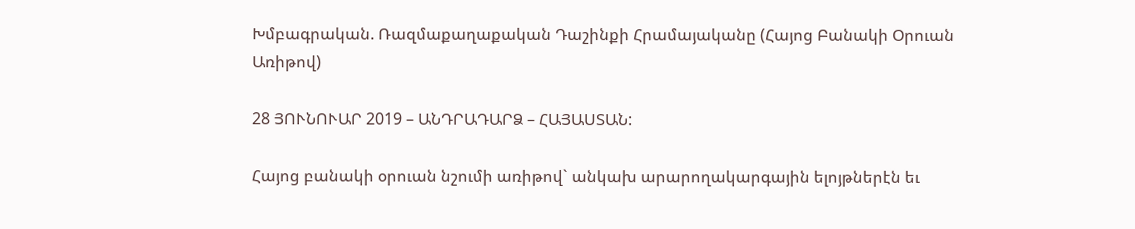Խմբագրական. Ռազմաքաղաքական Դաշինքի Հրամայականը (Հայոց Բանակի Օրուան Առիթով)

28 ՅՈՒՆՈՒԱՐ 2019 – ԱՆԴՐԱԴԱՐՁ – ՀԱՅԱՍՏԱՆ:

Հայոց բանակի օրուան նշումի առիթով` անկախ արարողակարգային ելոյթներէն եւ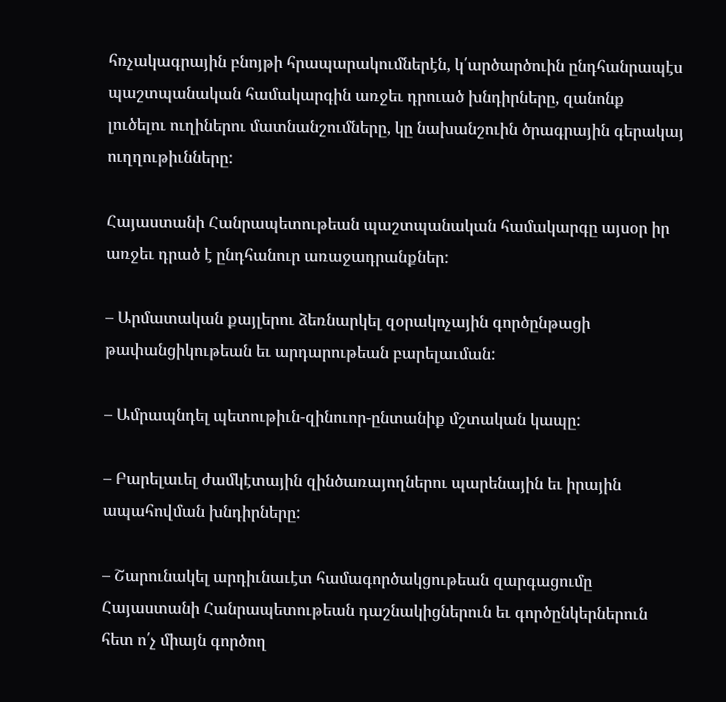հռչակագրային բնոյթի հրապարակումներէն, կ՛արծարծուին ընդհանրապէս պաշտպանական համակարգին առջեւ դրուած խնդիրները, զանոնք լուծելու ուղիներու մատնանշումները, կը նախանշուին ծրագրային գերակայ ուղղութիւնները:

Հայաստանի Հանրապետութեան պաշտպանական համակարգը այսօր իր առջեւ դրած է ընդհանուր առաջադրանքներ:

– Արմատական քայլերու ձեռնարկել զօրակոչային գործընթացի թափանցիկութեան եւ արդարութեան բարելաւման:

– Ամրապնդել պետութիւն-զինուոր-ընտանիք մշտական կապը:

– Բարելաւել ժամկէտային զինծառայողներու պարենային եւ իրային ապահովման խնդիրները:

– Շարունակել արդիւնաւէտ համագործակցութեան զարգացումը Հայաստանի Հանրապետութեան դաշնակիցներուն եւ գործընկերներուն հետ ո՛չ միայն գործող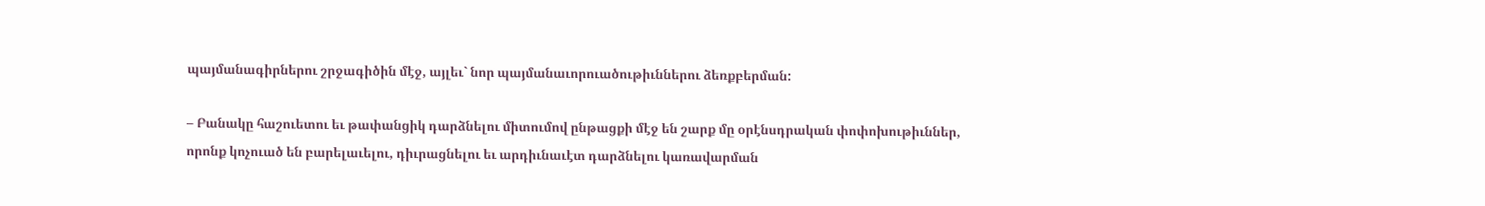պայմանագիրներու շրջագիծին մէջ, այլեւ` նոր պայմանաւորուածութիւններու ձեռքբերման:

– Բանակը հաշուետու եւ թափանցիկ դարձնելու միտումով ընթացքի մէջ են շարք մը օրէնսդրական փոփոխութիւններ, որոնք կոչուած են բարելաւելու, դիւրացնելու եւ արդիւնաւէտ դարձնելու կառավարման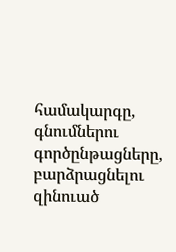համակարգը, գնումներու գործընթացները, բարձրացնելու զինուած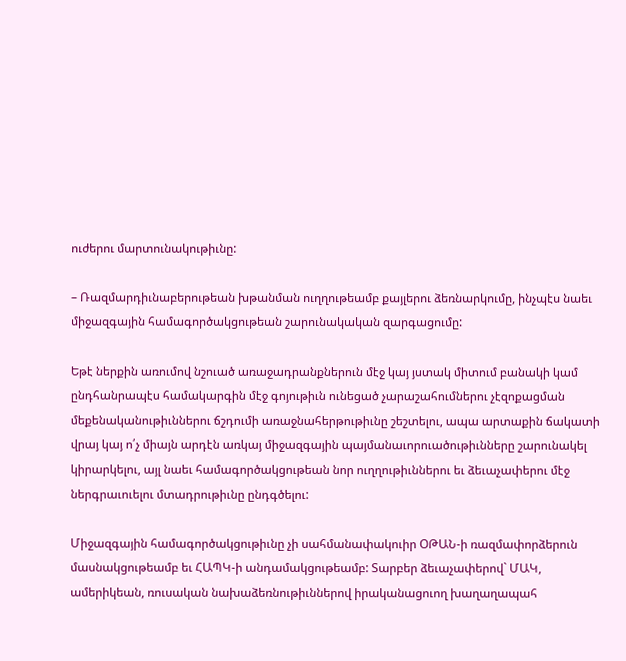ուժերու մարտունակութիւնը:

– Ռազմարդիւնաբերութեան խթանման ուղղութեամբ քայլերու ձեռնարկումը, ինչպէս նաեւ միջազգային համագործակցութեան շարունակական զարգացումը:

Եթէ ներքին առումով նշուած առաջադրանքներուն մէջ կայ յստակ միտում բանակի կամ ընդհանրապէս համակարգին մէջ գոյութիւն ունեցած չարաշահումներու չէզոքացման մեքենականութիւններու ճշդումի առաջնահերթութիւնը շեշտելու, ապա արտաքին ճակատի վրայ կայ ո՛չ միայն արդէն առկայ միջազգային պայմանաւորուածութիւնները շարունակել կիրարկելու, այլ նաեւ համագործակցութեան նոր ուղղութիւններու եւ ձեւաչափերու մէջ ներգրաւուելու մտադրութիւնը ընդգծելու:

Միջազգային համագործակցութիւնը չի սահմանափակուիր ՕԹԱՆ-ի ռազմափորձերուն մասնակցութեամբ եւ ՀԱՊԿ-ի անդամակցութեամբ: Տարբեր ձեւաչափերով` ՄԱԿ, ամերիկեան, ռուսական նախաձեռնութիւններով իրականացուող խաղաղապահ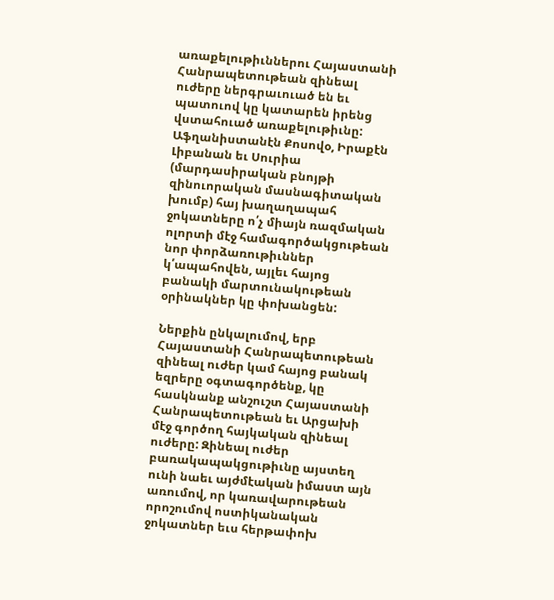առաքելութիւններու Հայաստանի Հանրապետութեան զինեալ ուժերը ներգրաւուած են եւ պատուով կը կատարեն իրենց վստահուած առաքելութիւնը: Աֆղանիստանէն Քոսովօ, Իրաքէն Լիբանան եւ Սուրիա (մարդասիրական բնոյթի զինուորական մասնագիտական խումբ) հայ խաղաղապահ ջոկատները ո՛չ միայն ռազմական ոլորտի մէջ համագործակցութեան նոր փորձառութիւններ կ՛ապահովեն, այլեւ հայոց բանակի մարտունակութեան օրինակներ կը փոխանցեն:

Ներքին ընկալումով, երբ Հայաստանի Հանրապետութեան զինեալ ուժեր կամ հայոց բանակ եզրերը օգտագործենք, կը հասկնանք անշուշտ Հայաստանի Հանրապետութեան եւ Արցախի մէջ գործող հայկական զինեալ ուժերը: Զինեալ ուժեր բառակապակցութիւնը այստեղ ունի նաեւ այժմէական իմաստ այն առումով, որ կառավարութեան որոշումով ոստիկանական ջոկատներ եւս հերթափոխ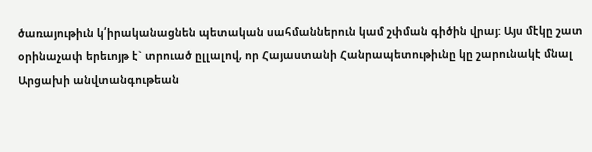ծառայութիւն կ՛իրականացնեն պետական սահմաններուն կամ շփման գիծին վրայ: Այս մէկը շատ օրինաչափ երեւոյթ է` տրուած ըլլալով, որ Հայաստանի Հանրապետութիւնը կը շարունակէ մնալ Արցախի անվտանգութեան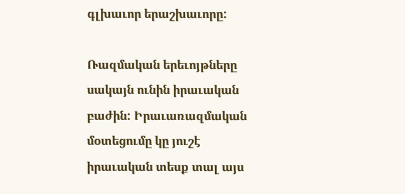գլխաւոր երաշխաւորը:

Ռազմական երեւոյթները սակայն ունին իրաւական բաժին: Իրաւառազմական մօտեցումը կը յուշէ իրաւական տեսք տալ այս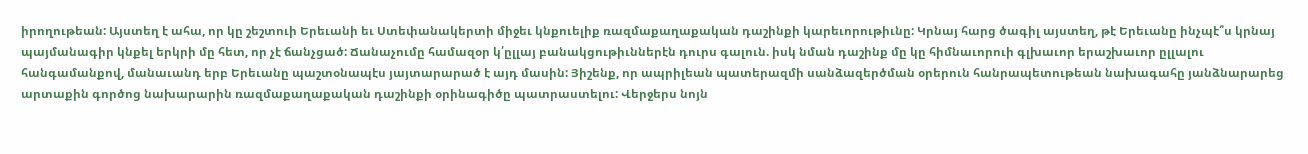իրողութեան: Այստեղ է ահա, որ կը շեշտուի Երեւանի եւ Ստեփանակերտի միջեւ կնքուելիք ռազմաքաղաքական դաշինքի կարեւորութիւնը: Կրնայ հարց ծագիլ այստեղ, թէ Երեւանը ինչպէ՞ս կրնայ պայմանագիր կնքել երկրի մը հետ, որ չէ ճանչցած: Ճանաչումը համազօր կ՛ըլլայ բանակցութիւններէն դուրս գալուն. իսկ նման դաշինք մը կը հիմնաւորուի գլխաւոր երաշխաւոր ըլլալու հանգամանքով, մանաւանդ երբ Երեւանը պաշտօնապէս յայտարարած է այդ մասին: Յիշենք, որ ապրիլեան պատերազմի սանձազերծման օրերուն հանրապետութեան նախագահը յանձնարարեց արտաքին գործոց նախարարին ռազմաքաղաքական դաշինքի օրինագիծը պատրաստելու: Վերջերս նոյն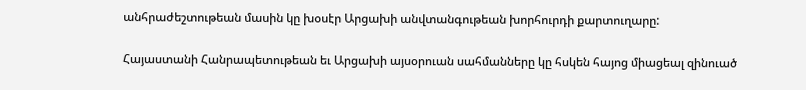անհրաժեշտութեան մասին կը խօսէր Արցախի անվտանգութեան խորհուրդի քարտուղարը:

Հայաստանի Հանրապետութեան եւ Արցախի այսօրուան սահմանները կը հսկեն հայոց միացեալ զինուած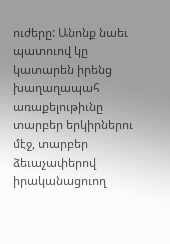ուժերը: Անոնք նաեւ պատուով կը կատարեն իրենց խաղաղապահ առաքելութիւնը տարբեր երկիրներու մէջ, տարբեր ձեւաչափերով իրականացուող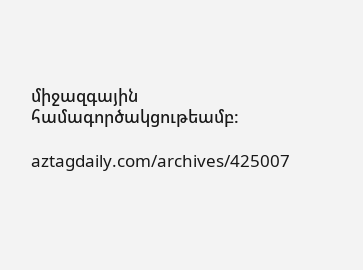միջազգային համագործակցութեամբ:

aztagdaily.com/archives/425007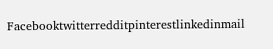Facebooktwitterredditpinterestlinkedinmail